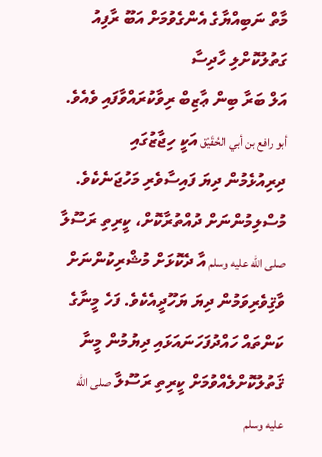މާތް ނަބިއްޔާގެ އެންގެވުމަށް އަބޫ ރާފިއު ގަތުލުކޮށްލި ހާދިސާ
އަލް ބަރާ ބިން ޢާޒިބް ރިވާކުރައްވާފައި ވެއެވެ. أبو رافع بن أبي الحُقَيْق އަކީ ހިޖާޒުގައި ދިރިއުޅެމުން ދިޔަ ފައިސާވެރި މަހުޖަނެކެވެ. މުސްލިމުންނަށް ދުއްތުރާކޮށް، ކީރިތި ރަސޫލާ صلى الله عليه وسلم އާ ދެކޮޅަށް މުޝްރިކުންނަށް ވާޤިވެރިވަމުން ދިޔަ ޔަހޫދީއެކެވެ. ފަހެ މީނާގެ ކަންތައް ހައްދުފަހަނައަޅައި ދިޔުމުން މީނާ ޤަތުލުކޮށްލެއްވުމަށް ކީރިތި ރަސޫލާ صلى الله عليه وسلم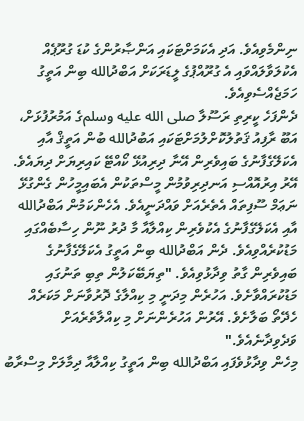ނިންމެވިއެވެ. އަދި އެކަމަށްޓަކައި އަންޞާރުންގެ ކުޑަ ގުރޫޕެއް އެކުލަވާލައްވައި އެ ގުރޫއްޕުގެ ލީޑަރަކަށް އަބްދުالله ބިން އަތީގު ހަމަޖެއްސެވިއެވެ.
ދެންފަހެ ކީރިތި ރަސޫލާ صلى الله عليه وسلمގެ އަމުރުފުޅަށް، އަބޫ ރާފިއު ޤަތުލުކޮށްލުމަށްޓަކައި އަބުދުالله ބުން އަތީޤް އާއި އެކަލޭގެފާނުގެ ބައިވެރިން އޭނާ ދިރިއުޅޭ ކޯއްޓޭ ކައިރިޔަށް ދިޔައެވެ. އޭރު އިރުއޮއްސި އަނދިރިވުމުން މީސްތަކުން އެބައިމީހުން ގެންގުޅޭ ނަޢަމް ސޫފިތައް އެތެރެއަށް ވައްދަނީއެވެ. އެހެންކަމުން އަބްދުالله އާއި އެކަލޭގެފާނުގެ އެކުވެރިން ކިއްލާއާ މާ ދުރު ނޫން ހިސާބެއްގައި މަޑުކުރެއްވިއެވެ. ދެން އަބްދުالله ބިން އަތީގު އެކަލޭގެފާނުގެ ބައިވެރިން ގާތު ވިދާޅުވިއެވެ. "ތިޔަބޭކަލުން ތިބި ތަނުގައި މަޑުކުރައްވާށެވެ. އަހުރެން މިދަނީ މި ކިއްލާގެ ދޮރުވާނަށް މަކަރެއް ހެދޭތޯ ބަލާށެވެ. އޭރުން އަހުރެންނަށް މި ކިއްލާތެރެއަށް ވަދެވިދާނެއެވެ."
މިހެން ވިދާޅުވެފައި އަބްދުالله ބިން އަތީގު ކިއްލާއާ ދިމާލަށް މިސްރާބު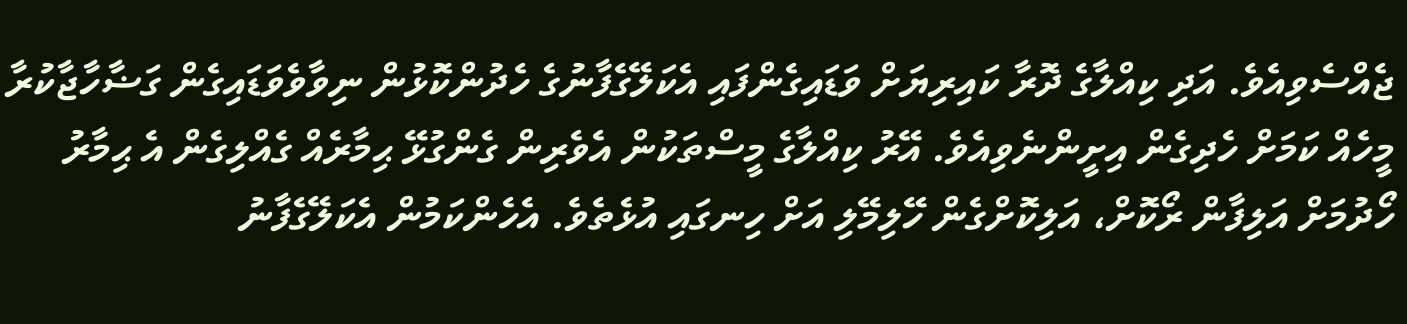ޖެއްސެވިއެވެ. އަދި ކިއްލާގެ ދޮރާ ކައިރިޔަށް ވަޑައިގެންފައި އެކަލޭގެފާނުގެ ހެދުންކޮޅުން ނިވާވެވަޑައިގެން ގަޟާހާޖާކުރާ މީހެއް ކަމަށް ހެދިގެން އިށީންނެވިއެވެ. އޭރު ކިއްލާގެ މީސްތަކުން އެވެރިން ގެންގުޅޭ ޙިމާރެއް ގެއްލިގެން އެ ޙިމާރު ހޯދުމަށް އަލިފާން ރޯކޮށް، އަލިކޮށްގެން ހޭލިމޭލި އަށް ހިނގައި އުޅެތެވެ. އެހެންކަމުން އެކަލޭގެފާނު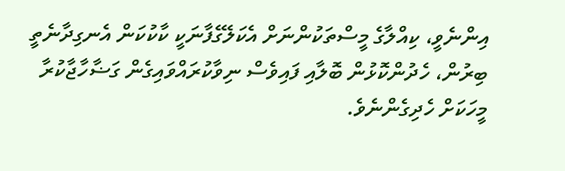އިންނެވީ، ކިއްލާގެ މީސްތަކުންނަށް އެކަލޭގެފާނަކީ ކާކުކަން އެނގިދާނެތީ ބިރުން، ހެދުންކޮޅުން ބޮލާއި ފައިވެސް ނިވާކުރައްވައިގެން ގަޟާހާޖާކުރާ މީހަކަށް ހެދިގެންނެވެ.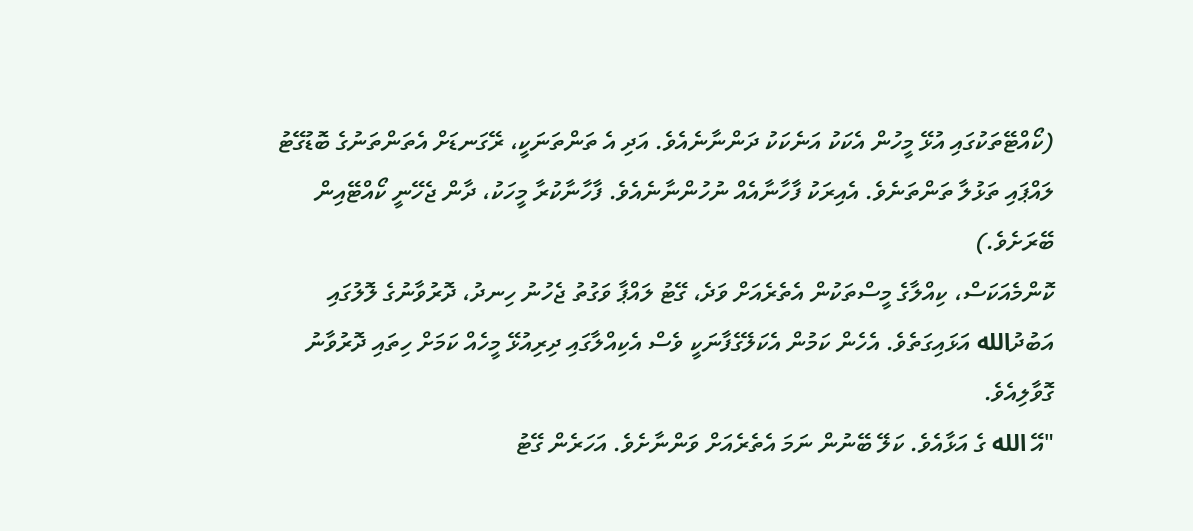(ކޯއްޓޭތަކުގައި އުޅޭ މީހުން އެކަކު އަނެކަކު ދަންނާނެއެވެ. އަދި އެ ތަންތަނަކީ، ރޭގަނޑަށް އެތަންތަނުގެ ބޮޑުގޭޓު ލައްޕައި ތަޅުލާ ތަންތަނެވެ. އެއިރަކު ފާހާނާއެއް ނުހުންނާނެއެވެ. ފާހާނާކުރާ މީހަކު، ދާން ޖެހޭނީ ކޯއްޓޭއިން ބޭރަށެވެ.)
ކޮންމެއަކަސް، ކިއްލާގެ މީސްތަކުން އެތެރެއަށް ވަދެ، ގޭޓު ލައްޕާ ވަގުތު ޖެހުނު ހިނދު، ދޮރުވާނުގެ ލޮލުގައި އަބުދުالله އަޅައިގަތެވެ. އެހެން ކަމުން އެކަލޭގެފާނަކީ ވެސް އެކިއްލާގައި ދިރިއުޅޭ މީހެއް ކަމަށް ހިތައި ދޮރުވާނު ގޮވާލިއެވެ.
"އޭ الله ގެ އަޅާއެވެ. ކަލޭ ބޭނުން ނަމަ އެތެރެއަށް ވަންނާށެވެ. އަހަރެން ގޭޓު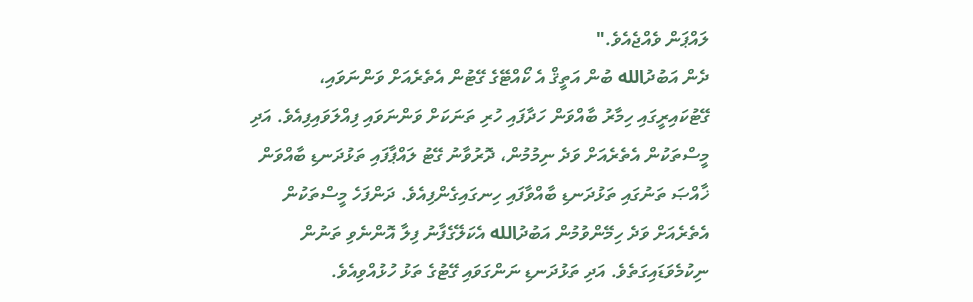ލައްޕަން ވެއްޖެއެވެ."
ދެން އަބުދުالله ބުން އަތީޤް އެ ކޯއްޓޭގެ ގޭޓުން އެތެރެއަށް ވަންނަވައި، ގޭޓުކައިރީގައި ހިމާރު ބާއްވަން ހަދާފައި ހުރި ތަނަކަށް ވަންނަވައި ފިއްލަވައިފިއެވެ. އަދި މީސްތަކުން އެތެރެއަށް ވަދެ ނިމުމުން، ދޮރުވާނު ގޭޓު ލައްޕާފައި ތަޅުދަނޑި ބާއްވަން ޚާއްޞަ ތަނުގައި ތަޅުދަނޑި ބާއްވާފައި ހިނގައިގެންފިއެވެ. ދަންފަހެ މީސްތަކުން އެތެރެއަށް ވަދެ ހިމޭންވުމުން އަބުދުالله އެކަލޭގެފާނު ފިލާ އޮންނެވި ތަނުން ނިކުމެވަޑައިގަތެވެ. އަދި ތަޅުދަނޑި ނަންގަވައި ގޭޓުގެ ތަޅު ހުޅުއްވިއެވެ.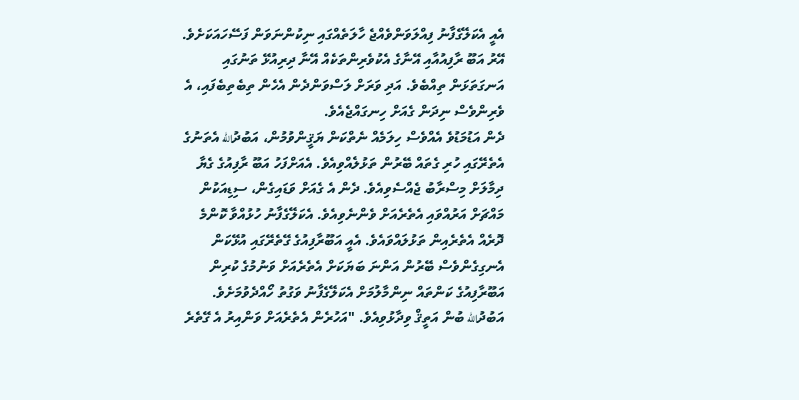އެއީ އެކަލޭގެފާނު ފިއްލަވަންވެއްޖެ ހާލަތެއްގައި ނިކުންނަވަން ފަސޭހައަކަށެވެ. އޭރު އަބޫ ރާފިއުއާއި އޭނާގެ އެކުވެރިންތަކެއް އޭނާ ދިރިއުޅޭ ތަނުގައި އަނގަތަޅަން ތިއްބެވެ. އަދި ވަރަށް ލަސްވަންދެން އެހެން ތިބެތިބެފައި، އެ ވެރިންވެސް ނިދަން ގެއަށް ހިނގައްޖެއެވެ.
ދެން އަޑުމަޑުވެ އެއްވެސް ހިލަމެއް ނެތްކަން ޔަޤީންވުމުން، އަބުދުالله އެތަނުގެ އެތެރޭގައި ހުރި ގެތައް ބޭރުން ތަޅުލެއްވިއެވެ. އެއަށްފަހު އަބޫ ރާފިއުގެ ގެޔާ ދިމާލަށް މިސްރާބު ޖެއްސެވިއެވެ. ދެން އެ ގެއަށް ވަޑައިގެން، ސިޑިއަކުން މައްޗަށް އަރުއްވައި އެތެރެއަށް ވެންނެވިއެވެ. އެކަލޭގެފާނު ހުޅުއްވާ ކޮންމެ ދޮރެއް އެތެރެއިން ތަޅުލައްވައެވެ. އެއީ އަބޫރާފިއުގެ ގޭތެރޭގައި އުޅޭކަން އެނގިގެންވެސް ބޭރުން އަންނަ ބަޔަކަށް އެތެރެއަށް ވަނުމުގެ ކުރިން އަބޫރާފިއުގެ ކަންތައް ނިންމާލުމަށް އެކަލޭގެފާނު ވަގުތު ހޯއްދެވުމަށެވެ.
އަބުދުالله ބުން އަތީޤް ވިދާޅުވިއެވެ. "އަހުރެން އެތެރެއަށް ވަންއިރު އެ ގޭތެރެ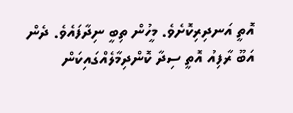އޮތީ އަނދިރިކޮށެވެ. މީހުން ތިބީ ނިދާފައެވެ. ދެން އަބޫ ރާފިއު އޮތީ ސިދާ ކޮންދިމާލެއްގައިކަން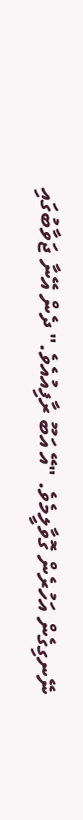ނޭނގިގެން އަހުރެން ގޮވާލީމެވެ. "އޭ އަބޫ ރާފިއުއެވެ." ދެން އޭނާ ޖަވާބުގައި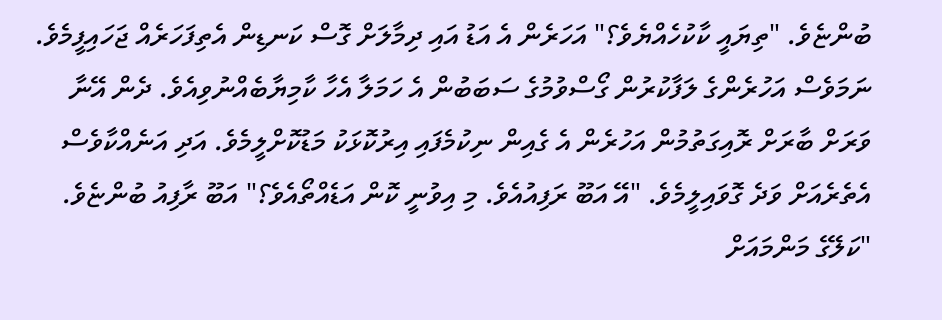ބުންޏެވެ. "ތިޔައީ ކާކުހެއްޔެވެ؟" އަހަރެން އެ އަޑު އައި ދިމާލަށް ގޮސް ކަނޑިން އެތިފަހަރެއް ޖަހައިފީމެވެ. ނަމަވެސް އަހުރެންގެ ލަފާކުރުން ގޯސްވުމުގެ ސަބަބުން އެ ހަމަލާ އެހާ ކާމިޔާބެއްނުވިއެވެ. ދެން އޭނާ ވަރަށް ބާރަށް ރޮއިގަތުމުން އަހުރެން އެ ގެއިން ނިކުމެފައި އިރުކޮޅަކު މަޑުކޮށްލީމެވެ. އަދި އަނެއްކާވެސް އެތެރެއަށް ވަދެ ގޮވައިލީމެވެ. "އޭ އަބޫ ރަފިއުއެވެ. މި އިވުނީ ކޮން އަޑެއްތޯއެވެ؟" އަބޫ ރާފިއު ބުންޏެވެ. "ކަލޭގެ މަންމައަށް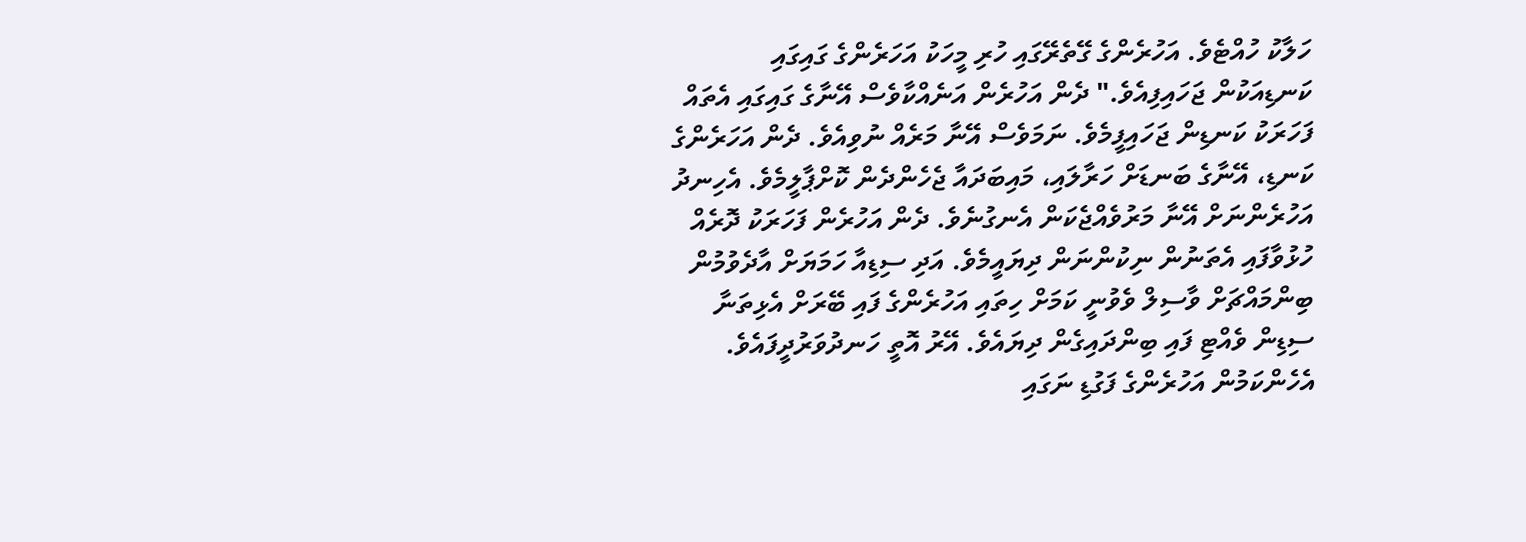ހަލާކު ހުއްޓެވެ. އަހުރެންގެ ގޭތެރޭގައި ހުރި މީހަކު އަހަރެންގެ ގައިގައި ކަނޑިއަކުން ޖަހައިފިއެވެ." ދެން އަހުރެން އަނެއްކާވެސް އޭނާގެ ގައިގައި އެތައް ފަހަރަކު ކަނޑިން ޖަހައިފީމެވެ. ނަމަވެސް އޭނާ މަރެއް ނުވިއެވެ. ދެން އަހަރެންގެ ކަނޑި، އޭނާގެ ބަނޑަށް ހަރާލައި، މައިބަދައާ ޖެހެންދެން ކޮށްޕާލީމެވެ. އެހިނދު އަހުރެންނަށް އޭނާ މަރުވެއްޖެކަން އެނގުނެވެ. ދެން އަހުރެން ފަހަރަކު ދޮރެއް ހުޅުވާފައި އެތަނުން ނިކުންނަން ދިޔައީމެވެ. އަދި ސިޑިއާ ހަމަޔަށް އާދެވުމުން ބިންމައްޗަށް ވާސިލް ވެވުނީ ކަމަށް ހިތައި އަހުރެންގެ ފައި ބޭރަށް އެޅިތަނާ ސިޑިން ވެއްޓި ފައި ބިންދައިގެން ދިޔައެވެ. އޭރު އޮތީ ހަނދުވަރުދީފައެވެ. އެހެންކަމުން އަހުރެންގެ ފަގުޑި ނަގައި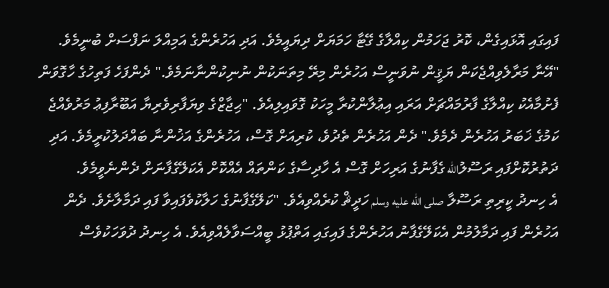ފައިގައި އޮޅައިގެން، ކޮރު ޖަހަމުން ކިއްލާގެ ގޭޓާ ހަމަޔަށް ދިޔައީމެވެ. އަދި އަހުރެންގެ އަމިއްލަ ނަފްސަށް ބުނީމެވެ. "އޭނާ މަރާލެވިއްޖެކަން ޔަޤީން ނުވަނީސް އަހުރެން މިރޭ މިތަނަކުން ނުނިކުންނާނަމެވެ." ދެންފަހެ ފަތިހުގެ ހާގޮވަން ފެށުމާއެކު ކިއްލާގެ ފާރުމައްޗަށް އަރައި އިޢުލާންކުރާ މީހަކު ގޮވައިލިއެވެ. "ޙިޖާޒްގެ ވިޔަފާރިވެރިޔާ އަބޫރާފިޢު މަރުވެއްޖެ ކަމުގެ ޚަބަރު އަހުރެން ދެމެވެ." ދެން އަހުރެން ތެދުވެ، ކުރިއަށް ގޮސް، އަހުރެންގެ އަޚުންނާ ބައްދަލުކުރީމެވެ. އަދި ދަތުރުކޮށްފައި ރަސޫލުالله ގެފާނުގެ އަރިހަށް ގޮސް އެ ހާދިސާގެ ކަންތައް އެއްކޮށް އެކަލޭގެފާނަށް ދެންނެވީމެވެ.
އެ ހިނދު ކީރިތި ރަސޫލާ صلى الله عليه وسلم ހަދީޘް ކުރެއްވިއެވެ. "ކަލޭގެފާނުގެ ހަލާކުވެފައިވާ ފައި ދަމާލާށެވެ. ދެން އަހުރެން ފައި ދަމާލުމުން އެކަލޭގެފާނު އަހުރެންގެ ފައިގައި އަތްޕުޅު ބީއްސަވާލެއްވިއެވެ. އެ ހިނދު ދުވަހަކުވެސް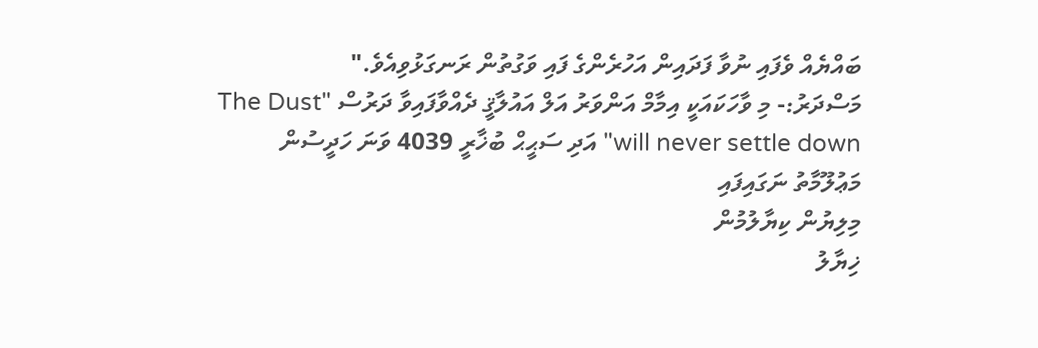ބައްޔެއް ވެފައި ނުވާ ފަދައިން އަހުރެންގެ ފައި ވަގުތުން ރަނގަޅުވިއެވެ."
މަސްދަރު:- މި ވާހަކައަކީ އިމާމް އަންވަރު އަލް އައުލާޤީ ދެއްވާފައިވާ ދަރުސް "The Dust will never settle down" އަދި ސަޙީޙް ބުޚާރީ 4039 ވަނަ ހަދީސުން މަޢުލޫމާތު ނަގައިފައި
މިލިޔުން ކިޔާލުމުން
ޚިޔާލު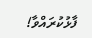ފާޅުކުރައްވާ!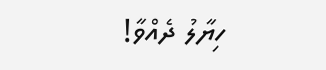ހިޔާލު ދެއްވާ!